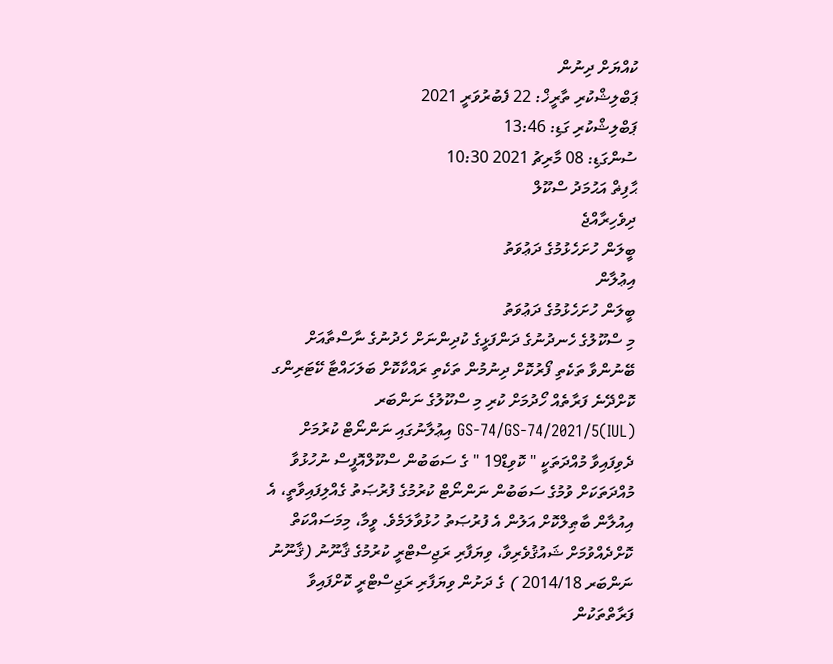ކުއްޔަށް ދިނުން
ޕަބްލިޝްކުރި ތާރީޚް: 22 ފެބުރުވަރީ 2021
ޕަބްލިޝްކުރި ގަޑި: 13:46
ސުންގަޑި: 08 މާރިޗު 2021 10:30
ޙާފިޡް އަޙުމަދު ސްކޫލް
ދިވެހިރާއްޖެ
ބީލަން ހުށަހެޅުމުގެ ދަޢުވަތު
އިޢުލާން
ބީލަން ހުށަހެޅުމުގެ ދަޢުވަތު
މި ސްކޫލުގެ ހެނދުނުގެ ދަންފަޅީގެ ކުދިންނަށް ހެދުނުގެ ނާސްތާއަށް ބޭނުންވާ ތަކެތި ފޯރުކޮށް ދިނުމުން ތަކެތި ރައްކާކޮށް ބަލަހައްޓާ ކޭޓަރިންގ ކޮށްދޭނެ ފަރާތެއް ހޯދުމަށް ކުރި މި ސްކޫލުގެ ނަންބަރ (IUL)GS-74/GS-74/2021/5 އިޢުލާނުގައި ނަންނޯޓް ކުރުމަށް ދެވިފައިވާ މުއްދަތަކީ " ކޮވިޑް19 " ގެ ސަބަބުން ސްކޫލްއޮފީސް ނުހުޅުވާ މުއްދަތަކަށް ވުމުގެ ސަބަބުން ނަންނޯޓް ކުރުމުގެ ފުރުޞަތު ގެއްލިފައިވާތީ، އެ އިއުލާން ބާޠިލްކޮށް އަލުން އެ ފުރުޞަތު ހުޅުވާލަމެވެ. ވީމާ، މިމަސައްކަތް ކޮށްދެއްވުމަށް ޝައުޤުވެރިވާ، ވިޔަފާރި ރަޖިސްޓްރީ ކުރުމުގެ ޤާނޫނު (ޤާނޫނު ނަންބަރ 2014/18 ) ގެ ދަށުން ވިޔަފާރި ރަޖިސްޓްރީ ކޮށްފައިވާ ފަރާތްތަކުން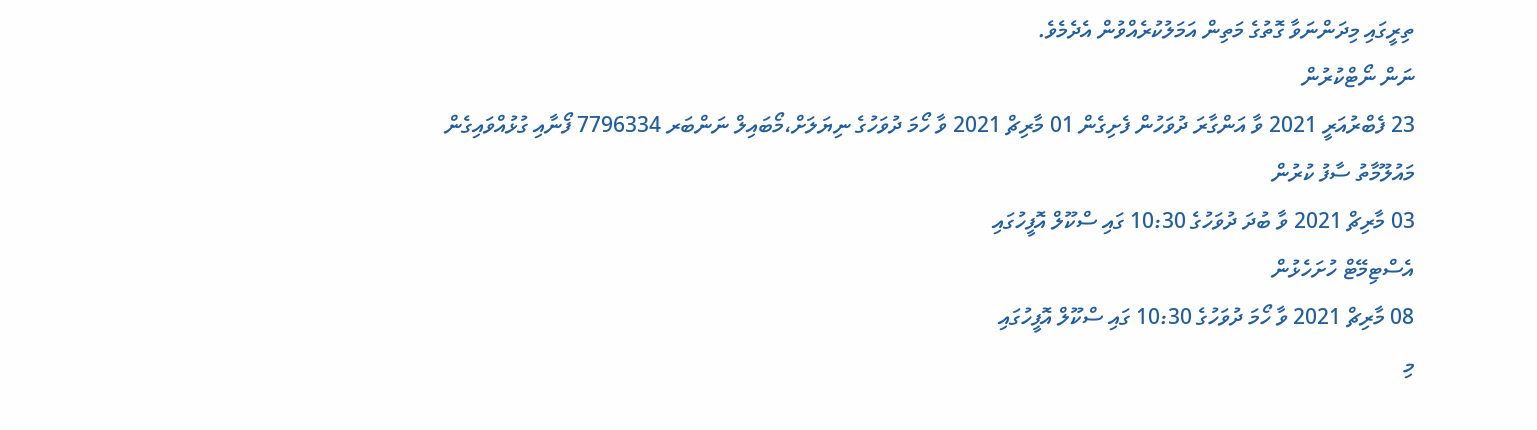ތިރީގައި މިދަންނަވާ ގޮތުގެ މަތިން އަމަލުކުރެއްވުން އެދެމެވެ.
ނަން ނޯޓްކުރުން
23 ފެބްރުއަރީ 2021 ވާ އަންގާރަ ދުވަހުން ފެށިގެން 01 މާރިޗް 2021 ވާ ހޯމަ ދުވަހުގެ ނިޔަލަށް،މޯބައިލް ނަންބަރ 7796334 ފޯނާއި ގުޅުއްވައިގެން
މައުލޫމާތު ސާފު ކުރުން
03 މާރިޗް 2021 ވާ ބުދަ ދުވަހުގެ 10:30 ގައި ސްކޫލް އޮފީހުގައި
އެސްޓިމޭޓް ހުށަހެޅުން
08 މާރިޗް 2021 ވާ ހޯމަ ދުވަހުގެ 10:30 ގައި ސްކޫލް އޮފީހުގައި
މި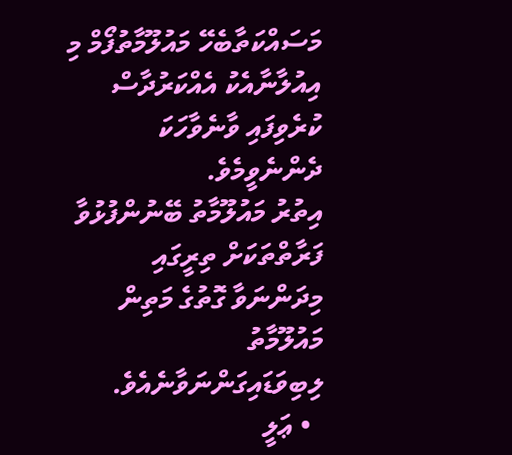މަސައްކަތާބެހޭ މައުލޫމާތުފޯމް މި އިއުލާނާއެކު އެއްކަރުދާސް ކުރެވިފައި ވާނެވާހަކަ ދެންނެވީމެވެ.
އިތުރު މައުލޫމާތު ބޭނުންފުޅުވާ ފަރާތްތަކަށް ތިރީގައި މިދަންނަވާ ގޮތުގެ މަތިން މައުލޫމާތު ލިބިވަޑައިގަންނަވާނެއެވެ.
  • ޢަލީ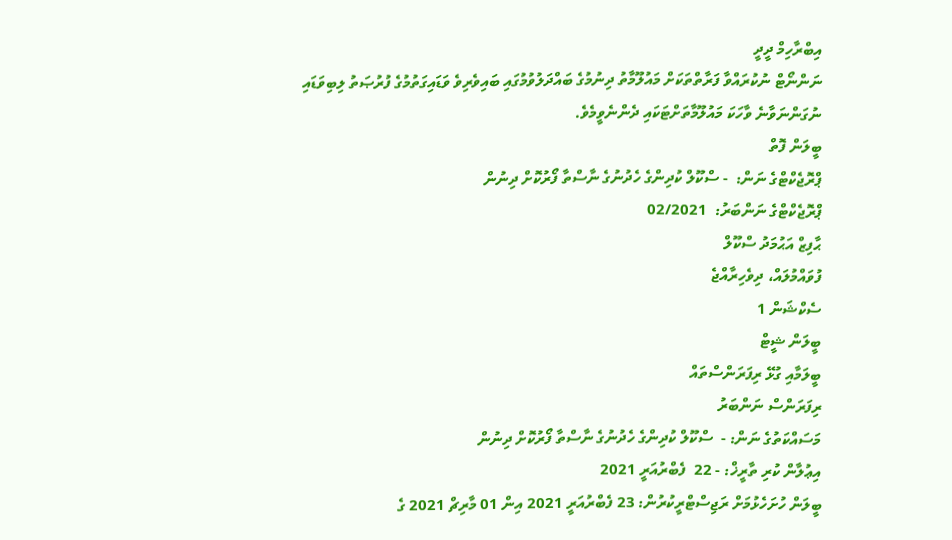އިބްރާހިމް ދީދީ
ނަންނޯޓް ނުކުރައްވާ ފަރާތްތަކަށް މައުލޫމާތު ދިނުމުގެ ބައްދަލުވުމުގައި ބައިވެރިވެ ވަޑައިގަތުމުގެ ފުރުޞަތު ލިބިވަޑައި ނުގަންނަވާނެ ވާހަކަ މައުލޫމާތަށްޓަކައި ދެންނެވީމެވެ.
ބީލަން ފޮތް
ޕްރޮޖެކްޓްގެ ނަން:  - ސްކޫލް ކުދިންގެ ހެދުނުގެ ނާސްތާ ފޯރުކޮށް ދިނުން
ޕްރޮޖެކްޓްގެ ނަންބަރު:  02/2021
ޙާފިޒް އަޙުމަދު ސްކޫލް
ފުވައްމުލައް، ދިވެހިރާއްޖެ
ސެކްޝަން 1
ބީލަން ޝީޓް
ބީލަމާއި ގުޅޭ ރިފަރަންސްތައް
ރިފަރަންސް ނަންބަރު
މަސައްކަތުގެ ނަން: -  ސްކޫލް ކުދިންގެ ހެދުނުގެ ނާސްތާ ފޯރުކޮށް ދިނުން
އިޢުލާން ކުރި ތާރީޚް: - 22  ފެބްރުއަރީ 2021
ބީލަން ހުށަހެޅުމަށް ރަޖިސްޓްރީކުރުން: 23 ފެބްރުއަރީ 2021 އިން 01 މާރިޗް 2021 ގެ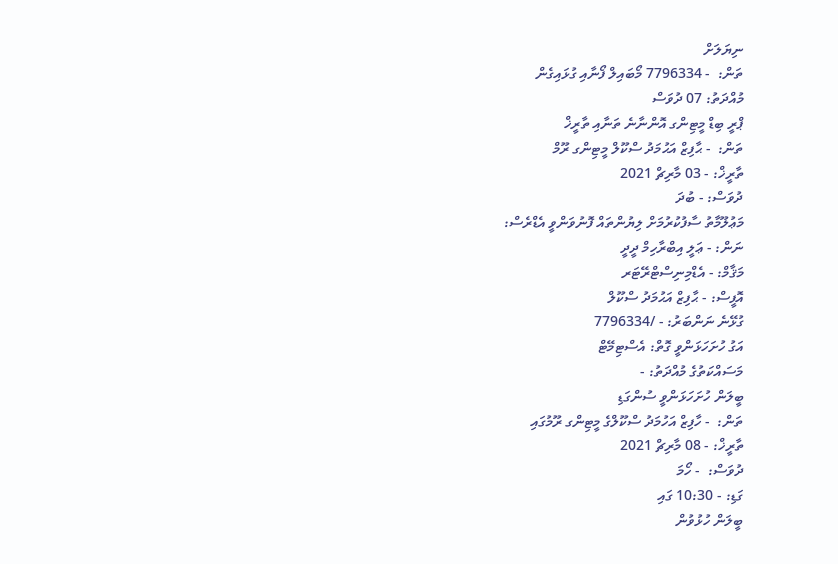ނިޔަލަށް
ތަން:  - 7796334 މޯބައިލް ފޯނާއި ގުޅައިގެން
މުއްދަތު: 07 ދުވަސް
ޕްރީ ބިޑް މީޓިންގ އޮންނާނެ ތަނާއި ތާރީޚް
ތަން:  - ޙާފިޒް އަޙުމަދު ސްކޫލް މީޓިންގ ރޫމް
ތާރީޚް: - 03 މާރިޗް 2021
ދުވަސް: - ބުދަ
މަޢުލޫމާތު ސާފުކުރުމަށް ލިޔުންތައް ފޮނުވަންވީ އެޑްރެސް:
ނަން: - ޢަލީ އިބްރާހިމް ދީދީ
މަޤާމް: - އެޑްމިނިސްޓްރޭޓަރ
އޮފީސް: - ޙާފިޒް އަޙުމަދު ސްކޫލް
ގުޅޭނެ ނަންބަރު: - /7796334
އަގު ހުށަހަޅަންވީ ގޮތް: އެސްޓިމޭޓް
މަސައްކަތުގެ މުއްދަތު: -
ބީލަން ހުށަހަޅަންވީ ސުންގަޑި
ތަން:  - ހާފިޒް އަހުމަދު ސްކޫލްގެ މީޓިންގ ރޫމުގައި
ތާރީޚް: - 08 މާރިޗް 2021
ދުވަސް:  - ހޯމަ
ގަޑި: - 10:30 ގައި
ބީލަން ހުޅުވުން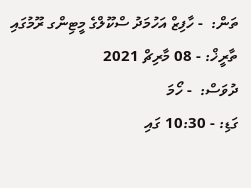ތަން:  - ހާފިޒް އަހުމަދު ސްކޫލްގެ މީޓިންގ ރޫމުގައި
ތާރީޚް: - 08 މާރިޗް 2021
ދުވަސް:  - ހޯމަ
ގަޑި: - 10:30 ގައި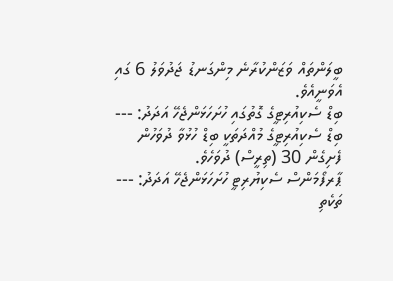ބީލަންތައް ވަޒަންކުރާނެ މިންގަނޑު ޖަދުވަލު 6 ގައި އެވަނީއެވެ.
ބިޑް ސެކިއުރިޓީގެ ގޮތުގައި ހުށަހަޅަންޖެހޭ އަދަދު: ---
ބިޑް ސެކިއުރިޓީގެ މުއްދަތަކީ ބިޑް ހުޅުވާ ދުވަހުން ފެށިގެން 30 (ތިރީސް) ދުވަހެވެ.
ޕާރފޯމަންސް ސެކިޔުރިޓީ ހުށަހަޅަންޖެހޭ އަދަދު: ---
ތަކެތި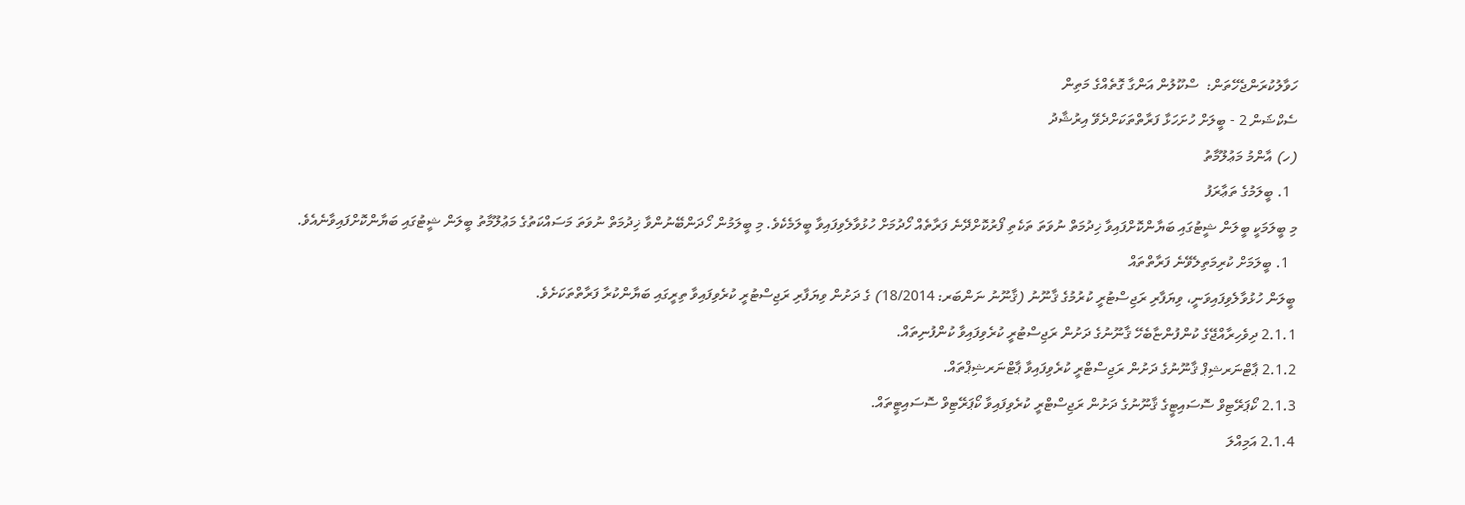ހަވާލުކުރަންޖެހޭތަން:  ސްކޫލުން އަންގާ ގޮތެއްގެ މަތިން
ސެކްޝަން 2 - ބީލަށް ހުށަހަޅާ ފަރާތްތަކަށްދެވޭ އިރުޝާދު
(ހ) އާންމު މަޢުލޫމާތު
  1. ބީލަމުގެ ތަޢާރަފު
މި ބީލަމަކީ ބީލަން ޝީޓުގައި ބަޔާންކޮށްފައިވާ ޚިދުމަތް ނުވަތަ ތަކެތި ފޯރުކޮށްދޭނެ ފަރާތެއް ހޯދުމަށް ހުޅުވާލެވިފައިވާ ބީލަމެކެވެ. މި ބީލަމުން ހޯދަންބޭނުންވާ ޚިދުމަތް ނުވަތަ މަސައްކަތުގެ މަޢުލޫމާތު ބީލަން ޝީޓުގައި ބަޔާންކޮށްފައިވާނެއެވެ.
  1. ބީލަމަށް ކުރިމަތިލެވޭނެ ފަރާތްތައް
ބީލަން ހުޅުވާލެވިފައިވަނީ، ވިޔަފާރި ރަޖިސްޓުރީ ކުރުމުގެ ޤާނޫނު (ޤާނޫނު ނަންބަރ: 18/2014) ގެ ދަށުން ވިޔަފާރި ރަޖިސްޓުރީ ކުރެވިފައިވާ ތިރީގައި ބަޔާންކުރާ ފަރާތްތަކަށެވެ.
2.1.1 ދިވެހިރާއްޖޭގެ ކުންފުންޏާބެހޭ ޤާނޫނުގެ ދަށުން ރަޖިސްޓުރީ ކުރެވިފައިވާ ކުންފުނިތައް.
2.1.2 ޕާޓްނަރޝިޕް ޤާނޫނުގެ ދަށުން ރަޖިސްޓްރީ ކުރެވިފައިވާ ޕާޓްނަރޝިޕްތައް.
2.1.3 ކޯޕަރޭޓިވް ސޮސައިޓީގެ ޤާނޫނުގެ ދަށުން ރަޖިސްޓްރީ ކުރެވިފައިވާ ކޯޕަރޭޓިވް ސޮސައިޓީތައް.
2.1.4 އަމިއްލަ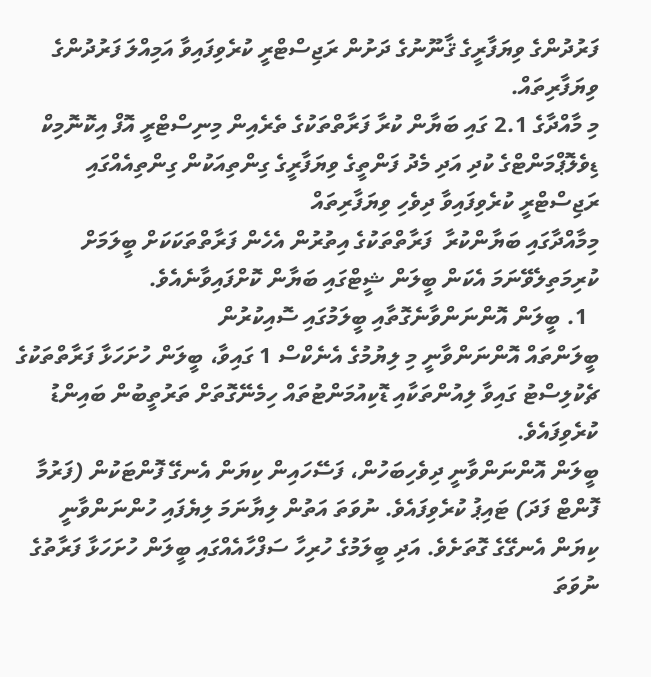ފަރުދުންގެ ވިޔަފާރީގެ ޤާނޫނުގެ ދަށުން ރަޖިސްޓްރީ ކުރެވިފައިވާ އަމިއްލަ ފަރުދުންގެ ވިޔަފާރިތައް.
މި މާއްދާގެ 2.1 ގައި ބަޔާން ކުރާ ފަރާތްތަކުގެ ތެރެއިން މިނިސްޓްރީ އޮފް އިކޮނޮމިކް ޑިވެލޮޕްމަންޓްގެ ކުދި އަދި މެދު ފަންތީގެ ވިޔަފާރީގެ ގިންތިއަކުން ގިންތިއެއްގައި ރަޖިސްޓްރީ ކުރެވިފައިވާ ދިވެހި ވިޔަފާރިތައް
މިމާއްދާގައި ބަޔާންކުރާ  ފަރާތްތަކުގެ އިތުރުން އެހެން ފަރާތްތަކަކަށް ބީލަމަށް ކުރިމަތިލެވޭނަމަ އެކަން ބީލަން ޝީޓްގައި ބަޔާން ކޮށްފައިވާނެއެވެ.
  1. ބީލަން އޮންނަންވާނެގޮތާއި ބީލަމުގައި ސޮއިކުރުން
ބީލަންތައް އޮންނަންވާނީ މި ލިޔުމުގެ އެނެކްސް 1 ގައިވާ، ބީލަން ހުށަހަޅާ ފަރާތްތަކުގެ ޗެކުލިސްޓު ގައިވާ ލިއުންތަކާއި ޑޮކިއުމަންޓުތައް ހިމެނޭގޮތަށް ތަރުތީބުން ބައިންޑު ކުރެވިފައެވެ.
ބީލަން އޮންނަންވާނީ ދިވެހިބަހުން، ފަސޭހައިން ކިޔަން އެނގޭ ފޮންޓަކުން (ފަރުމާ ފޮންޓް ފަދަ) ޓައިޕު ކުރެވިފައެވެ. ނުވަތަ އަތުން ލިޔާނަމަ ލިޔެފައި ހުންނަންވާނީ ކިޔަން އެނގޭގެ ގޮތަށެވެ. އަދި ބީލަމުގެ ހުރިހާ ސަފްހާއެއްގައި ބީލަން ހުށަހަޅާ ފަރާތުގެ ނުވަތަ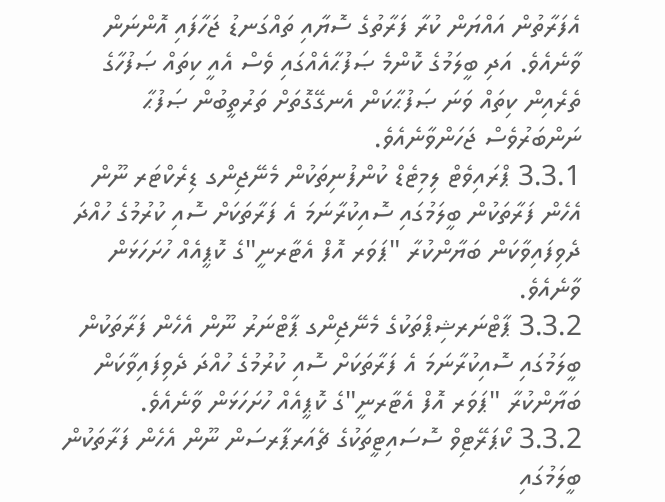އެފަރާތުން އައްޔަން ކުރާ ފަރާތުގެ ސޮޔާއި ތައްގަނޑު ޖަހާފައި އޮންނަން ވާނެއެވެ. އަދި ބީލަމުގެ ކޮންމެ ޞަފުޙާއެއްގައި ވެސް އެއީ ކިތައް ޞަފުހާގެ ތެރެއިން ކިތައް ވަނަ ޞަފުޙާކަން އެނގޭގޮތަށް ތަރުތީބުން ޞަފުޙާ ނަންބަރުވެސް ޖަހަންވާނެއެވެ.
3.3.1 ޕްރައިވެޓް ލިމިޓެޑް ކުންފުނިތަކުން މެނޭޖިންގ ޑިރެކްޓަރ ނޫން އެހެން ފަރާތަކުން ބީލަމުގައި ސޮއިކުރާނަމަ އެ ފަރާތަކަށް ސޮއި ކުރުމުގެ ހުއްދަ ދެވިފައިވާކަން ބަޔާންކުރާ "ޕަވަރ އޮފް އެޓާރނީ"ގެ ކޮޕީއެއް ހުށަހަޅަން ވާނެއެވެ.
3.3.2 ޕާޓްނަރޝިޕްތަކުގެ މެނޭޖިންގ ޕާޓްނަރު ނޫން އެހެން ފަރާތަކުން ބީލަމުގައި ސޮއިކުރާނަމަ އެ ފަރާތަކަށް ސޮއި ކުރުމުގެ ހުއްދަ ދެވިފައިވާކަން ބަޔާންކުރާ "ޕަވަރ އޮފް އެޓާރނީ"ގެ ކޮޕީއެއް ހުށަހަޅަން ވާނެއެވެ.
3.3.2 ކޯޕަރޭޓިވް ސޮސައިޓީތަކުގެ ޗެއަރޕާރސަން ނޫން އެހެން ފަރާތަކުން ބީލަމުގައި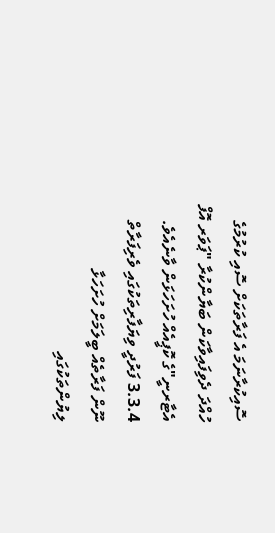ސޮއިކުރާނަމަ އެ ފަރާތަކަށް ސޮއި ކުރުމުގެ ހުއްދަ ދެވިފައިވާކަން ބަޔާންކުރާ "ޕަވަރ އޮފް އެޓާރނީ"ގެ ކޮޕީއެއް ހުށަހަޅަން ވާނެއެވެ.
3.3.4 ފަރުދީ ވިޔަފާރިތަކުގައި ވެރިފަރާތް ނޫން ފަރާތެއް ބީލަމަށް ހުށަހަޅާ ލިޔުންތަކުގައި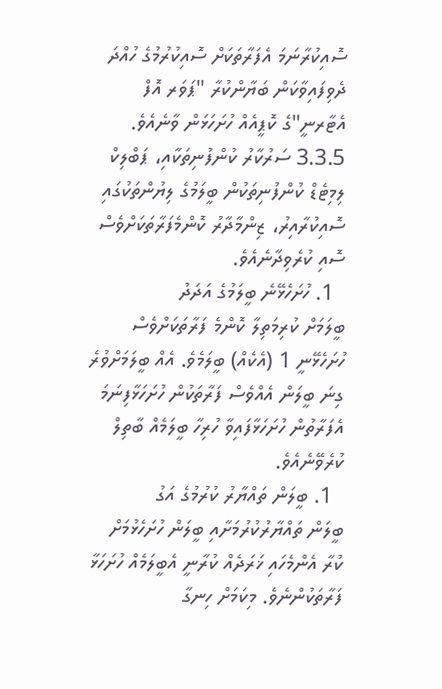ސޮއިކުރާނަމަ އެފަރާތަކަށް ސޮއިކުރުމުގެ ހުއްދަ ދެވިފައިވާކަން ބަޔާންކުރާ "ޕަވަރ އޮފް އެޓާރނީ"ގެ ކޮޕީއެއް ހުށަހަޅަން ވާނެއެވެ.
3.3.5 ސަރުކާރު ކުންފުނިތަކާއި، ޕަބްލިކް ލިމިޓެޑް ކުންފުނިތަކުން ބީލަމުގެ ލިޔުންތަކުގައި ސޮއިކުރާއިރު، ޒިންމާދާރު ކޮންމެފަރާތަކަށްވެސް ސޮއި ކުރެވިދާނެއެވެ.
  1. ހުށަހެޅޭނެ ބީލަމުގެ އަދަދު
ބީލަމަށް ކުރިމަތިލާ ކޮންމެ ފަރާތަކަށްވެސް ހުށަހެޅޭނީ 1 (އެކެއް) ބީލަމެވެ. އެއް ބީލަމަށްވުރެ ގިނަ ބީލަން އެއްވެސް ފަރާތަކުން ހުށަހަޅާފިނަމަ އެފަރާތުން ހުށަހަޅާފައިވާ ހުރިހާ ބީލަމެއް ބާތިލް ކުރެވޭނެއެވެ.
  1. ބީލަން ތައްޔާރު ކުރުމުގެ އަގު
ބީލަން ތައްޔާރުކުރުމަށާއި ބީލަން ހުށަހެޅުމަށް ކުރާ އެންމެހައި ޚަރަދެއް ކުރާނީ އެބީލަމެއް ހުށަހަޅާ ފަރާތަކުންނެވެ. މިކަމަށް ހިނގާ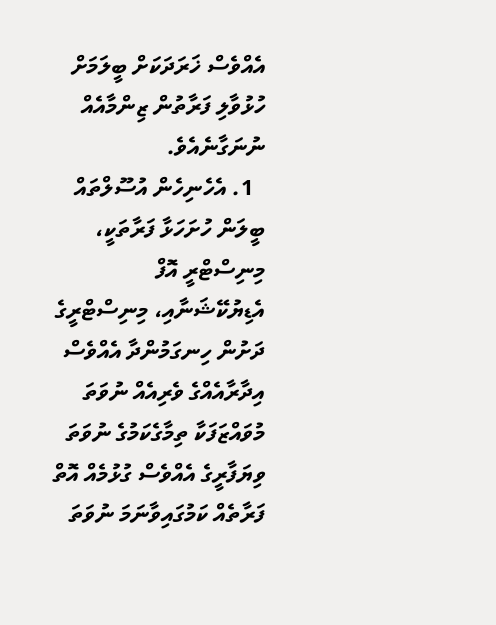އެއްވެސް ޚަރަދަކަށް ބީލަމަށް ހުޅުވާލި ފަރާތުން ޒިންމާއެއް ނުނަގާނެއެވެ.
  1. އެހެނިހެން އުސޫލްތައް
ބީލަން ހުށަހަޅާ ފަރާތަކީ، މިނިސްޓްރީ އޮފް އެޑިޔުކޭޝަނާއި، މިނިސްޓްރީގެ ދަށުން ހިނގަމުންދާ އެއްވެސް އިދާރާއެއްގެ ވެރިއެއް ނުވަތަ މުވައްޒަފަކާ ތިމާގެކަމުގެ ނުވަތަ ވިޔަފާރީގެ އެއްވެސް ގުޅުމެއް އޮތް ފަރާތެއް ކަމުގައިވާނަމަ ނުވަތަ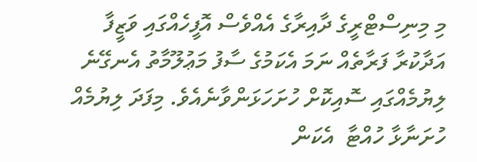މި މިނިސްޓްރީގެ ދާއިރާގެ އެއްވެސް އޮފީހެއްގައި ވަޒީފާ އަދާކުރާ ފަރާތެއް ނަމަ އެކަމުގެ ސާފު މަޢުލޫމާތު އެނގޭނެ ލިޔުމެއްގައި ސޮއިކޮށް ހުށަހަޅަންވާނެއެވެ. މިފަދަ ލިޔުމެއް ހުށަނާޅާ ހުއްޓާ  އެކަން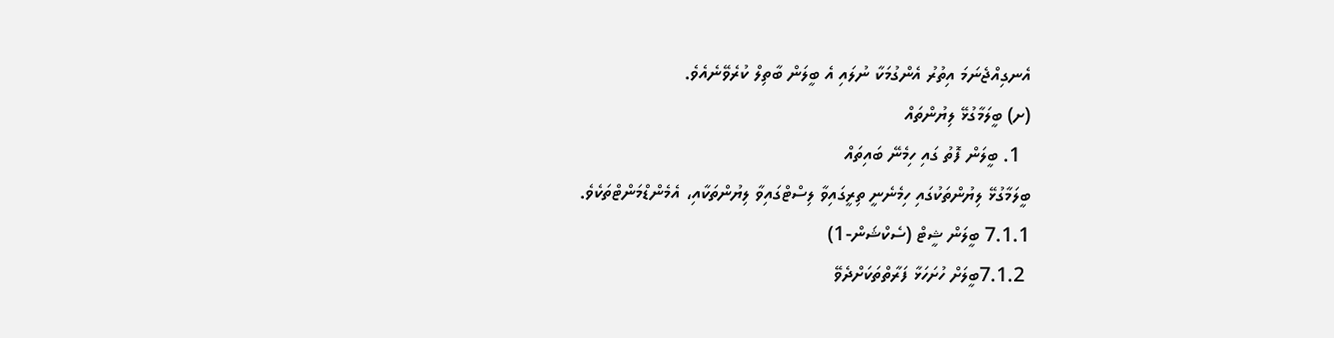އެނގިއްޖެނަމަ އިތުރު އެންގުމަކާ ނުލައި އެ ބީލަން ބާތިލް ކުރެވޭނެއެވެ.
(ށ) ބީލަމާގުޅޭ ލިޔުންތައް
  1. ބީލަން ފޮތު ގައި ހިމެނޭ ބައިތައް
ބީލަމާގުޅޭ ލިޔުންތަކުގައި ހިމެނެނީ ތިރީގައިވާ ލިސްޓްގައިވާ ލިޔުންތަކާއި، އެމެންޑްމަންޓްތަކެވެ.
7.1.1 ބީލަން ޝީޓް (ސެކްޝަން-1)
 7.1.2ބީލަށް ހުށަހަޅާ ފަރާތްތަކަށްދެވޭ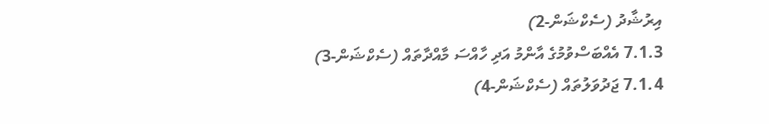އިރުޝާދު (ސެކްޝަން-2)
7.1.3 އެއްބަސްވުމުގެ އާންމު އަދި ހާއްސަ މާއްދާތައް (ސެކްޝަން-3)
7.1.4 ޖަދުވަލުތައް (ސެކްޝަން-4)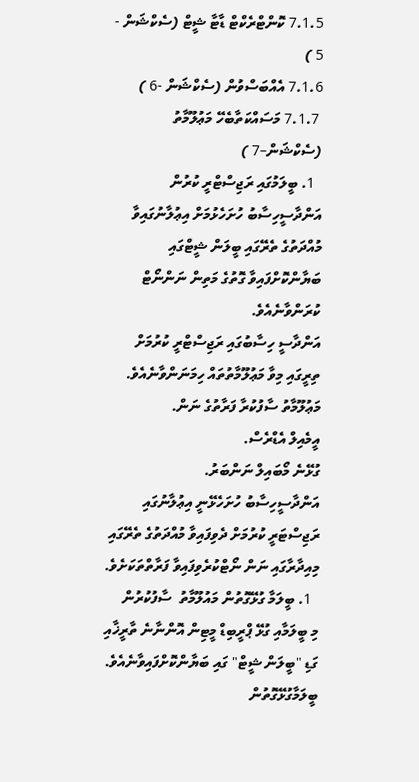7.1.5 ކޮންޓްރެކްޓް ޑާޓާ ޝީޓް (ސެކްޝަން - 5 )
7.1.6 އެއްބަސްވުން (ސެކްޝަން -6 )
 7.1.7 މަސައްކަތާބެހޭ މަޢުލޫމާތު (ސެކްޝަން–7 )
  1. ބީލަމުގައި ރަޖިސްޓްރީ ކުރުން
އަންދާސީހިސާބު ހުށަހެޅުމަށް އިޢުލާނުގައިވާ މުއްދަތުގެ ތެރޭގައި ބީލަން ޝީޓްގައި ބަޔާންކޮށްފައިވާ ގޮތުގެ މަތިން ނަންނޯޓް ކުރަންވާނެއެވެ.
އަންދާސީ ހިސާބުގައި ރަޖިސްޓްރީ ކުރުމަށް ތިރީގައި މިވާ މަޢުލޫމާތުތައް ހިމަނަންވާނެއެވެ.
މަޢުލޫމާތު ސާފުކުރާ ފަރާތުގެ ނަން.
އީމެއިލް އެޑްރެސް.
ގުޅޭނެ މޯބައިލް ނަންބަރު.
އަންދާސީހިސާބު ހުށަހެޅޭނީ އިޢުލާނުގައި ރަޖިސްޓަރީ ކުރުމަށް ދެވިފައިވާ މުއްދަތުގެ ތެރޭގައި މިއިދާރާގައި ނަން ނޯޓްކުރެވިފައިވާ ފަރާތްތަކަށެވެ.
  1. ބީލަމާ ގުޅޭގޮތުން މައުލޫމާތު  ސާފުކުރުން
މި ބީލަމާއި ގުޅޭ ޕްރީބިޑް މީޓިން އޮންނާނެ ތާރީޚާއި ގަޑި "ބީލަން ޝީޓް" ގައި ބަޔާންކޮށްފައިވާނެއެވެ.
ބީލަމާގުޅޭގޮތުން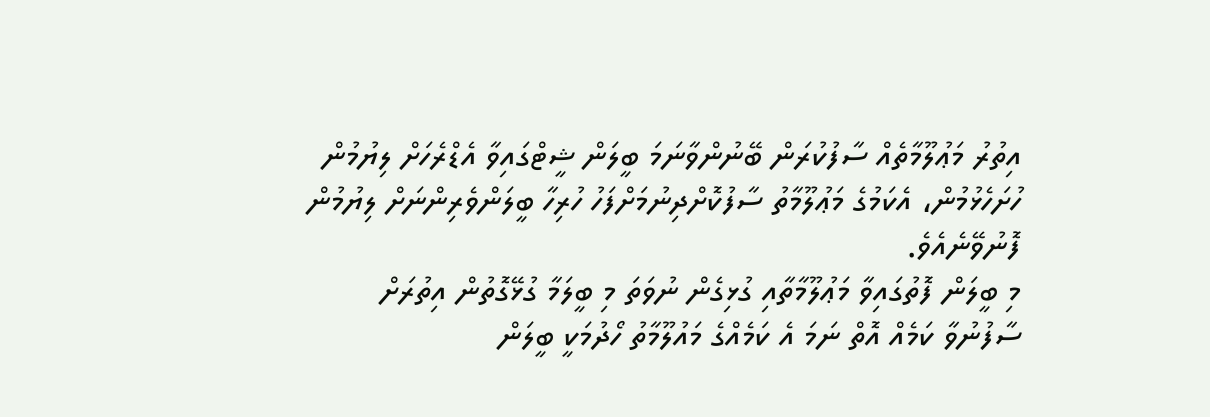އިތުރު މަޢުލޫމާތެއް ސާފުކުރަން ބޭނުންވާނަމަ ބީލަން ޝީޓްގައިވާ އެޑްރެހަށް ލިޔުމުން ހުށަހެޅުމުން، އެކަމުގެ މަޢުލޫމާތު ސާފުކޮށްދިނުމަށްފަހު ހުރިހާ ބީލަންވެރިންނަށް ލިޔުމުން ފޮނުވޭނެއެވެ.
މި ބީލަން ފޮތުގައިވާ މަޢުލޫމާތާއި ގުޅިގެން ނުވަތަ މި ބީލަމާ ގުޅޭގޮތުން އިތުރަށް ސާފުނުވާ ކަމެއް އޮތް ނަމަ އެ ކަމެއްގެ މައުލޫމާތު ހޯދުމަކީ ބީލަން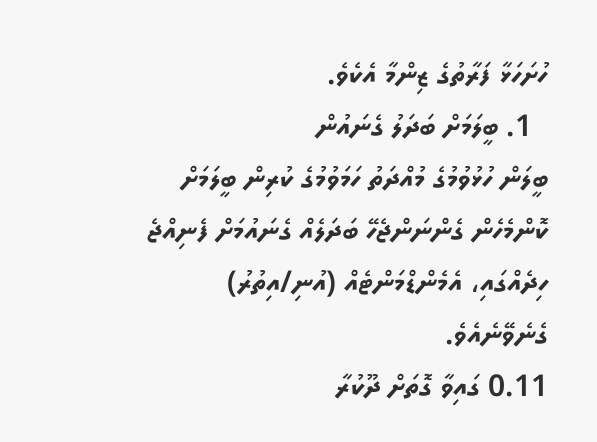ހުށަހަޅާ ފަރާތުގެ ޒިންމާ އެކެވެ.
  1. ބީލަމަށް ބަދަލު ގެނައުން
ބީލަން ހުޅުވުމުގެ މުއްދަތު ހަމަވުމުގެ ކުރިން ބީލަމަށް ކޮންމެހެން ގެންނަންޖެހޭ ބަދަލެއް ގެނައުމަށް ފެނިއްޖެ ހިދެއްގައި، އެމެންޑްމަންޓެއް (އުނި/އިތުރު) ގެނެވޭނެއެވެ.
0.11 ގައިވާ ގޮތަށް ދޫކުރާ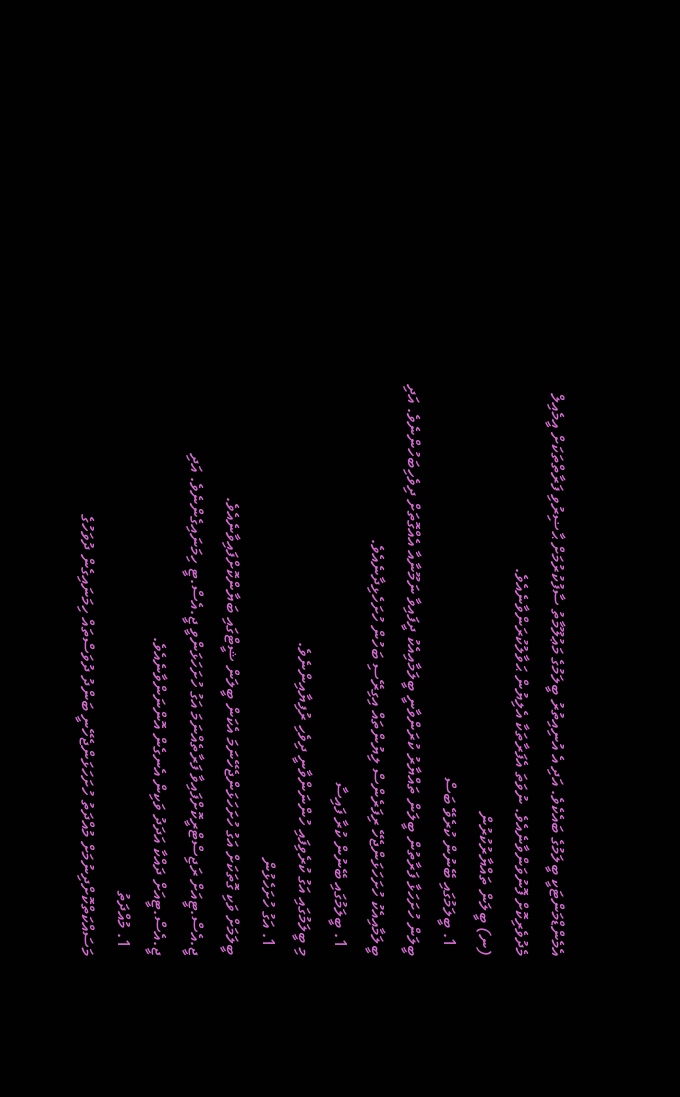އެމެންޑްމަންޓަކީ ބީލަމުގެ ބައެކެވެ. އަދި އެ އުނިއިތުރު ބީލަމުގެ މަޢުލޫމާތު ސާފުކުރުމަށް ޙާޟިރުވި ފަރާތްތަކަށް އީމެއިލް މެދުވެރިކޮށް ފޮނުވަންވާނެއެވެ. ނުވަތަ އެފަރާތަކާ އެލިޔުން ޙަވާލުކުރަންވާނެއެވެ.
(ނ) ބީލަން ތައްޔާރުކުރުން
  1. ބީލަމުގައި ބޭނުން ކުރެވޭ ބަސް
ބީލަން ހުށަހަޅާ ފަރާތުން ބީލަން ތައްޔާރު ކުރަންވާނީ ބީލަމާއިއެކު ދީފައިވާ ނަމޫނާއާ އެއްގޮތަށް ދިވެހިބަހުންނެވެ. އަދި ބީލަމާއިއެކު ހުށަހަޅަންޖެހޭ ރިފަރެންސް ލިޔުންތައް އިގިރޭސި ބަހުން ހުށަހެޅިދާނެއެވެ.
  1. ބީލަމުގައި ބޭނުން ކުރާ ފައިސާ
މި ބީލަމުގައި އަގު ކުރެވިފައި ހުންނަންވާނީ ދިވެހި ރުފިޔާއިންނެވެ.
  1. އަގު ހުށަހެޅުން
ބީލަމަށް ވަކި ގޮތަކަށް އަގު ހުށަހަޅަންޖެހޭނަމަ އެކަން ބީލަން ޝީޓްގައި ބަޔާންކޮށްފައިވާނެއެވެ.
ޖީ.އެސް.ޓީއަށް ރަޖިސްޓްރީކޮށްފައިވާ ފަރާތެއްނަމަ އަގު ހުށަހަޅަންވީ ޖީ.އެސް.ޓީ ހިމަނައިގެންނެވެ. އަދި ޖީ.އެސް.ޓީއަށް ދައްކާ އަދަދު ވަކިން އެނގެން އޮންނަންވާނެއެވެ.
  1. މުއްދަތު
މަސައްކަތްކޮށްދިނުމަށް މުއްދަތު ހުށަހަޅަންޖެހޭނީ ބަންދު ދުވަސްތައް ހިމަނައިގެން ދުވަހުގެ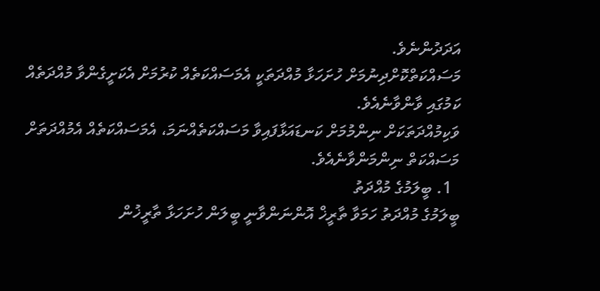އަދަދުންނެވެ.
މަސައްކަތްކޮށްދިނުމަށް ހުށަހަޅާ މުއްދަތަކީ އެމަސައްކަތެއް ކުރުމަށް އެކަށީގެންވާ މުއްދަތެއް ކަމުގައި ވާންވާނެއެވެ.
ވަކިމުއްދަތަކަށް ނިންމުމަށް ކަނޑައަޅާފައިވާ މަސައްކަތެއްނަމަ، އެމަސައްކަތެއް އެމުއްދަތަށް މަސައްކަތް ނިންމަންވާނެއެވެ.
  1. ބީލަމުގެ މުއްދަތު
ބީލަމުގެ މުއްދަތު ހަމަވާ ތާރީޚް އޮންނަންވާނީ ބީލަން ހުށަހަޅާ ތާރީޚުން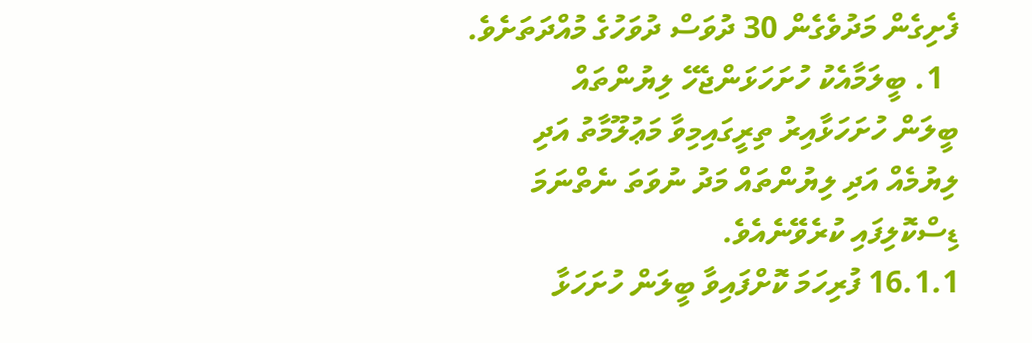ފެށިގެން މަދުވެގެން 30 ދުވަސް ދުވަހުގެ މުއްދަތަށެވެ.
  1. ބީލަމާއެކު ހުށަހަޅަންޖެހޭ ލިޔުންތައް
ބީލަން ހުށަހަޅާއިރު ތިރީގައިމިވާ މަޢުލޫމާތު އަދި ލިޔުމެއް އަދި ލިޔުންތައް މަދު ނުވަތަ ނެތްނަމަ ޑިސްކޮލިފައި ކުރެވޭނެއެވެ.
16.1.1 ފުރިހަމަ ކޮށްފައިވާ ބީލަން ހުށަހަޅާ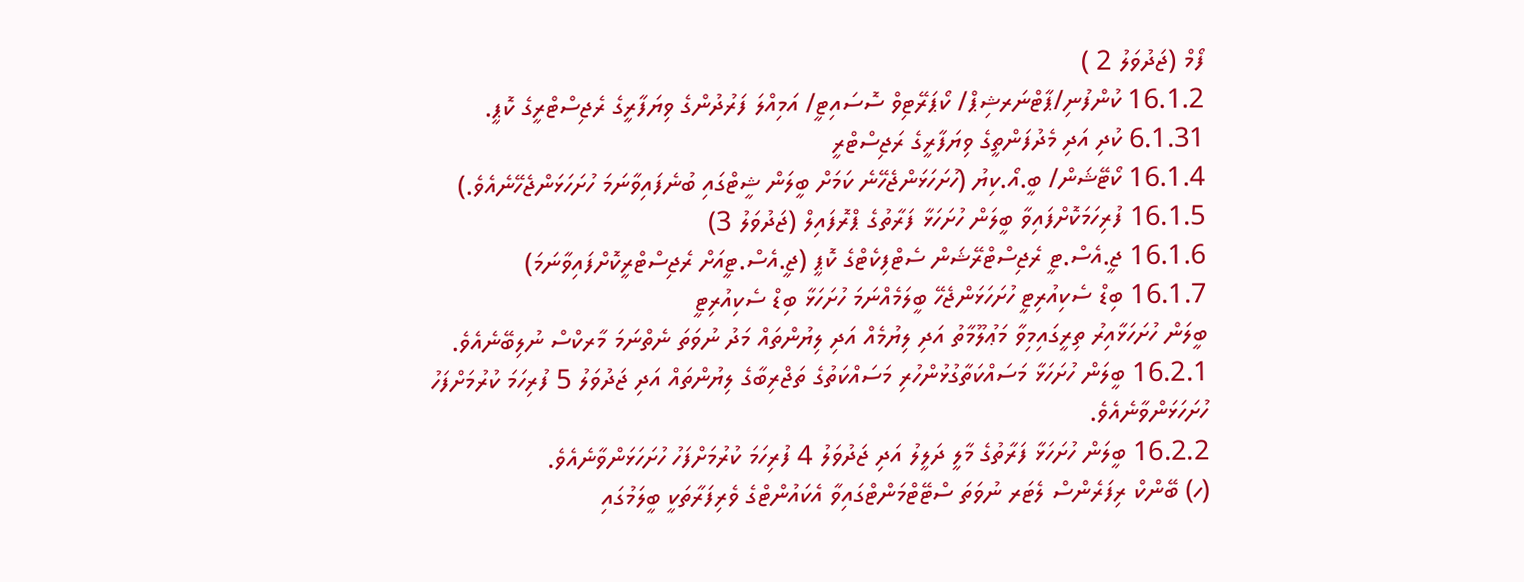ފޯމް (ޖަދުވަލު 2 )
16.1.2 ކުންފުނި/ޕާޓްނަރޝިޕް/ ކޯޕަރޭޓިވް ސޮސައިޓީ/ އަމިއްލަ ފަރުދުންގެ ވިޔަފާރީގެ ރެޖިސްޓްރީގެ ކޮޕީ.
6.1.31 ކުދި އަދި މެދުފަންތީގެ ވިޔަފާރީގެ ރަޖިސްޓްރީ
16.1.4 ކޯޓޭޝަން/ ބީ.އޯ.ކިޔު (ހުށަހަޅަންޖެހޭނެ ކަމަށް ބީލަން ޝީޓްގައި ބުނެފައިވާނަމަ ހުށަހަޅަންޖެހޭނެއެވެ.)
16.1.5 ފުރިހަމަކޮށްފައިވާ ބީލަން ހުށަހަޅާ ފަރާތުގެ ޕްރޮފައިލް (ޖަދުވަލު 3)
16.1.6 ޖީ.އެސް.ޓީ ރެޖިސްޓްރޭޝަން ސެޓްފިކެޓްގެ ކޮޕީ (ޖީ.އެސް.ޓީއަށް ރެޖިސްޓްރީކޮށްފައިވާނަމަ)
16.1.7 ބިޑް ސެކިއުރިޓީ ހުށަހަޅަންޖެހޭ ބީލަމެއްނަމަ ހުށަހަޅާ ބިޑް ސެކިއުރިޓީ
ބީލަން ހުށަހަޅާއިރު ތިރީގައިމިވާ މަޢުލޫމާތު އަދި ލިޔުމެއް އަދި ލިޔުންތައް މަދު ނުވަތަ ނެތްނަމަ މާރކްސް ނުލިބޭނެއެވެ.
16.2.1 ބީލަން ހުށަހަޅާ މަސައްކަތާގުޅުންހުރި މަސައްކަތުގެ ތަޖްރިބާގެ ލިޔުންތައް އަދި ޖަދުވަލު 5 ފުރިހަމަ ކުރުމަށްފަހު ހުށަހަޅަންވާނެއެވެ.
16.2.2 ބީލަން ހުށަހަޅާ ފަރާތުގެ މާލީ ދަލީލު އަދި ޖަދުވަލު 4 ފުރިހަމަ ކުރުމަށްފަހު ހުށަހަޅަންވާނެއެވެ.
(ހ) ބޭންކް ރިފަރެންސް ލެޓަރ ނުވަތަ ސްޓޭޓްމަންޓްގައިވާ އެކައުންޓްގެ ވެރިފަރާތަކީ ބީލަމުގައި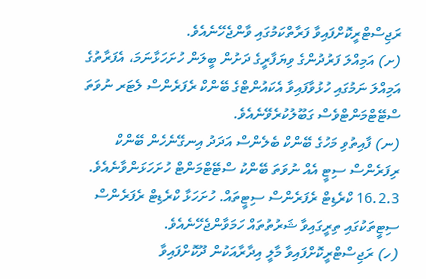ރަޖިސްޓްރީކޮށްފައިވާ ފަރާތްކަމުގައި ވާންޖެހޭނެއެވެ.
(ށ) އަމިއްލަ ފަރުދުންގެ ވިޔަފާރީގެ ދަށުން ބީލަން ހުށަހަޅާނަމަ، އެފަރާތުގެ އަމިއްލަ ނަމުގައި ހުޅުވާފައިވާ އެކައުންޓްގެ ބޭންކް ރެފަރެންސް ލެޓަރ ނުވަތަ ސްޓޭޓްމަންޓްވެސް ގަބޫލުކުރެވޭނެއެވެ.
(ނ) ފާއިތުވި މަހުގެ ބޭންކް ބެލެންސް އަދަދު އިނގޭނެހެން ބޭންކް ރިފަރެންސް ސިޓީ އެއް ނުވަތަ ބޭންކު ސްޓޭޓްމަންޓް ހުށަހަޅަންވާނެއެވެ.
16.2.3 ކްރެޑިޓް ރެފަރެންސް ސިޓީތައް. ހުށަހަޅާ ކްރެޑިޓް ރެފަރެންސް ސިޓީތަކުގައި ތިރީގައިވާ ޝަރުތުތައް ހަމަވާންޖެހޭނެއެވެ.
(ހ) ރަޖިސްޓްރީކޮށްފައިވާ މާލީ އިދާރާއަކުން ދޫކޮށްފައިވާ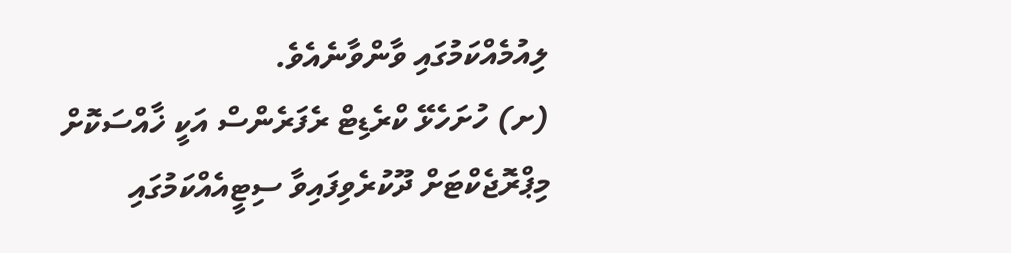ލިއުމެއްކަމުގައި ވާންވާނެއެވެ.
(ށ) ހުށަހެޅޭ ކްރެޑިޓް ރެފަރެންސް އަކީ ޚާއްސަކޮށް މިޕްރޮޖެކްޓަށް ދޫކުރެވިފައިވާ ސިޓީއެއްކަމުގައި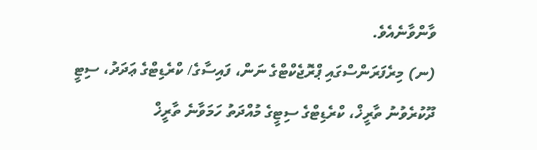ވާންވާނެއެވެ.
(ނ) މިރެފަރަންސްގައި ޕްރޮޖެކްޓްގެ ނަން، ފައިސާގެ/ ކްރެޑިޓްގެ ޢަދަދު، ސިޓީ ދޫކުރެވުނު ތާރީޚް، ކްރެޑިޓްގެ ސިޓީގެ މުއްދަތު ހަމަވާނެ ތާރީޚް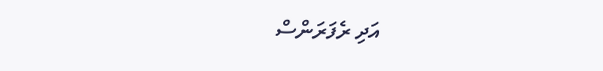އަދި ރެފަރަންސް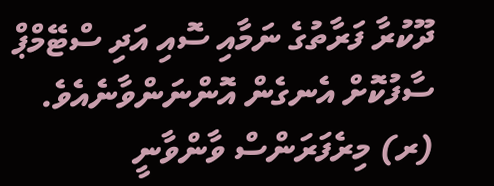ދޫކުރާ ފަރާތުގެ ނަމާއި ސޮއި އަދި ސްޓޭމްޕް ސާފުކޮށް އެނގެން އޮންނަންވާނެއެވެ.
(ރ) މިރެފަރަންސް ވާންވާނީ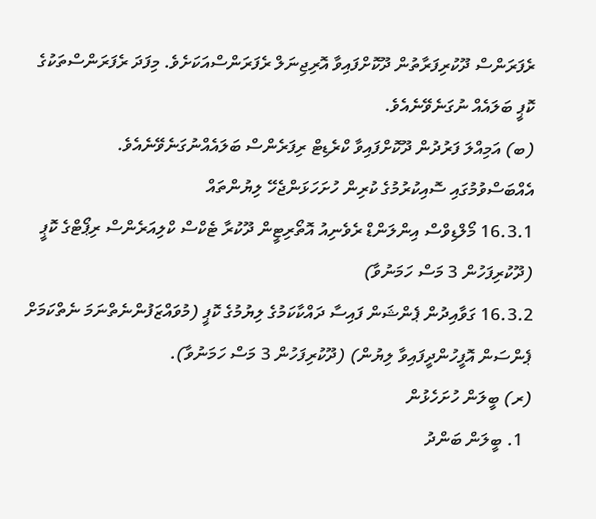ރެފަރަންސް ދޫކުރިފަރާތުން ދޫކޮށްފައިވާ އޮރިޖިނަލް ރެފަރަންސްއަކަށެވެ. މިފަދަ ރެފަރަންސްތަކުގެ ކޮޕީ ބަލައެއް ނުގަނެވޭނެއެވެ.
(ބ) އަމިއްލަ ފަރުދުން ދޫކޮށްފައިވާ ކްރެޑިޓް ރިފަރެންސް ބަލައެއްނުގަނެވޭނެއެވެ.
އެއްބަސްވުމުގައި ސޮއިކުރުމުގެ ކުރިން ހުށަހަޅަންޖެހޭ ލިޔުންތައް
16.3.1 މޯލްޑިވްސް އިންލަންޑް ރެވެނިއު އޮތޯރިޓީން ދޫކުރާ ޓެކްސް ކްލިއަރެންސް ރިޕޯޓްގެ ކޮޕީ (ދޫކުރިފަހުން 3 މަސް ހަމަނުވާ)
16.3.2 ގަވާއިދުން ޕެންޝަން ފައިސާ ދައްކާކަމުގެ ލިޔުމުގެ ކޮޕީ (މުވައްޒަފުންނެތްނަމަ ނެތްކަމަށް ޕެންސަން އޮފީހުންދީފައިވާ ލިޔުން) (ދޫކުރިފަހުން 3 މަސް ހަމަނުވާ).
(ރ) ބީލަން ހުށަހެޅުން
  1. ބީލަން ބަންދު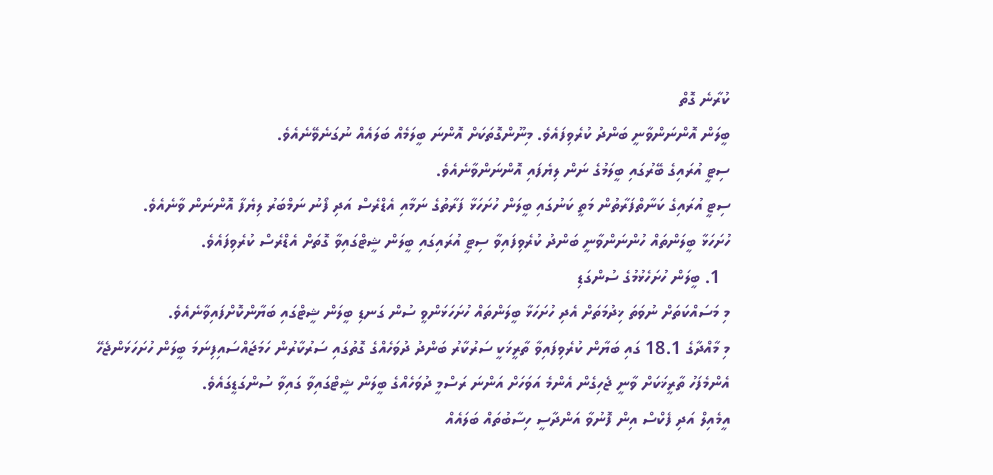ކުރާނެ ގޮތް
ބީލަން އޮންނަންވާނީ ބަންދު ކުރެވިފައެވެ. މިނޫންގޮތަކަށް އޮންނަ ބީލަމެއް ބަލައެއް ނުގަނެވޭނެއެވެ.
ސިޓީ އުރައިގެ ބޭރުގައި ބީލަމުގެ ނަން ލިޔެފައި އޮންނަންވާނެއެވެ.
ސިޓީ އުރައިގެ ކަނާތްފަރާތުން މަތީ ކަނުގައި ބީލަން ހުށަހަޅާ ފަރާތުގެ ނަމާއި އެޑްރެސް އަދި ފޯނު ނަމްބަރު ލިޔެފާ އޮންނަން ވާނެއެވެ.
ހުށަހަޅާ ބީލަންތައް ހުންނަންވާނީ ބަންދު ކުރެވިފައިވާ ސިޓީ އުރައިގައި ބީލަން ޝީޓްގައިވާ ގޮތަށް އެޑްރެސް ކުރެވިފައެވެ.
  1. ބީލަން ހުށަހެޅުމުގެ ސުންގަޑި
މި މަސައްކަތަށް ނުވަތަ ޚިދުމަތަށް އެދި ހުށަހަޅާ ބީލަންތައް ހުށަހަޅަންވީ ސުން ގަނޑި ބީލަން ޝީޓްގައި ބަޔާންކޮށްފައިވާނެއެވެ.
މި މާއްދާގެ 18.1 ގައި ބަޔާން ކުރެވިފައިވާ ތާރީޚަކީ ސަރުކާރު ބަންދު ދުވަހެއްގެ ގޮތުގައި ސަރުކާރުން ހަމަޖައްސައިފިނަމަ ބީލަން ހުށަހަޅަންޖެހޭ އެންމެފަހު ތާރީޚަކަށް ވާނީ ޖެހިގެން އެންމެ އަވަހަށް އަންނަ ރަސްމީ ދުވަހެއްގެ ބީލަން ޝީޓްގައިވާ ގައިވާ ސުންގަޑީގައެވެ.
އީމެއިލް އަދި ފެކްސް އިން ފޮނުވާ އަންދާސީ ހިސާބުތައް ބަލައެއް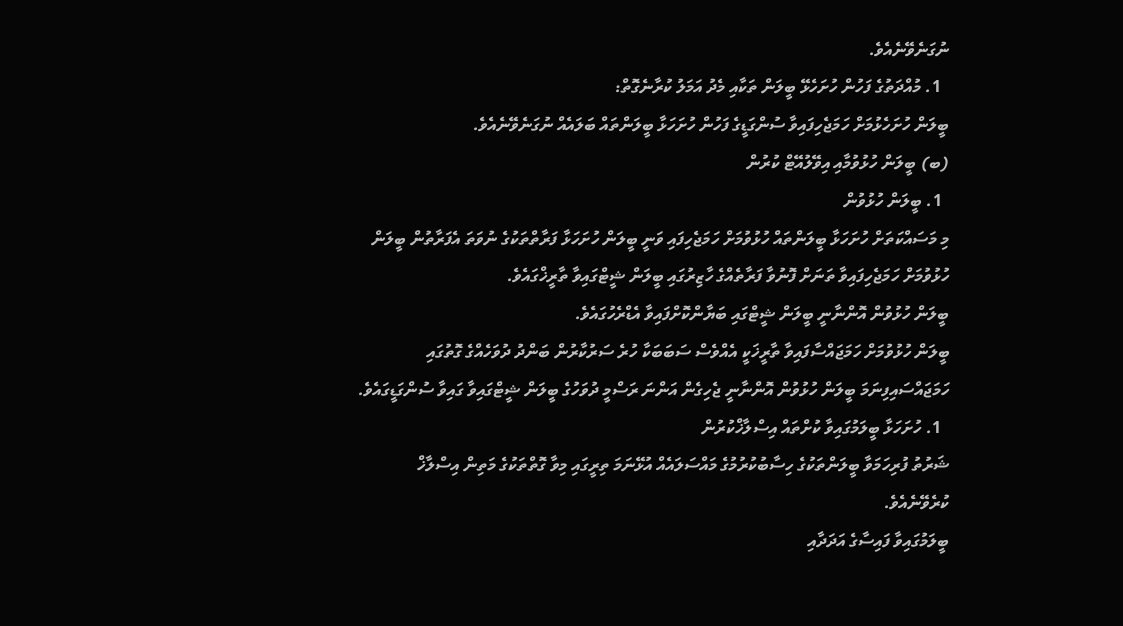ނުގަނެވޭނެއެވެ.
  1. މުއްދަތުގެ ފަހުން ހުށަހެޅޭ ބީލަން ތަކާއި މެދު އަމަލު ކުރާނެގޮތް:
ބީލަން ހުށަހެޅުމަށް ހަމަޖެހިފައިވާ ސުންގަޑީގެ ފަހުން ހުށަހަޅާ ބީލަންތައް ބަލައެއް ނުގަނެވޭނެއެވެ.
(ބ) ބީލަން ހުޅުވުމާއި އިވޭލުއޭޓް ކުރުން
  1. ބީލަން ހުޅުވުން
މި މަސައްކަތަށް ހުށަހަޅާ ބީލަންތައް ހުޅުވުމަށް ހަމަޖެހިފައި ވަނީ ބީލަން ހުށަހަޅާ ފަރާތްތަކުގެ ނުވަތަ އެފަރާތުން ބީލަން ހުޅުވުމަށް ހަމަޖެހިފައިވާ ތަނަށް ފޮނުވާ ފަރާތެއްގެ ހާޒިރުގައި ބީލަން ޝީޓްގައިވާ ތާރީޚްގައެވެ.
ބީލަން ހުޅުވުން އޮންނާނީ ބީލަން ޝީޓްގައި ބަޔާންކޮށްފައިވާ އެޑްރެހުގައެވެ.
ބީލަން ހުޅުވުމަށް ހަމަޖައްސާފައިވާ ތާރީޚަކީ އެއްވެސް ސަބަބަކާ ހުރެ ސަރުކާރުން ބަންދު ދުވަހެއްގެ ގޮތުގައި ހަމަޖައްސައިފިނަމަ ބީލަން ހުޅުވުން އޮންނާނީ ޖެހިގެން އަންނަ ރަސްމީ ދުވަހުގެ ބީލަން ޝީޓްގައިވާ ގައިވާ ސުންގަޑީގައެވެ.
  1. ހުށަހަޅާ ބީލަމުގައިވާ ކުށްތައް އިސްލާޚްކުރުން
ޝަރުތު ފުރިހަމަވާ ބީލަންތަކުގެ ހިސާބުކުރުމުގެ މައްސަލައެއް އުޅޭނަމަ ތިރީގައި މިވާ ގޮތްތަކުގެ މަތިން އިސްލާޚް ކުރެވޭނެއެވެ.
ބީލަމުގައިވާ ފައިސާގެ އަދަދާއި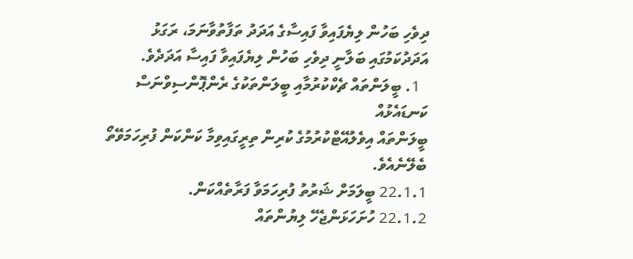ދިވެހި ބަހުން ލިޔެފައިވާ ފައިސާގެ އަދަދު ތަފާތުވާނަމަ، ރަގަޅު އަދަދުކަމުގައި ބަލާނީ ދިވެހި ބަހުން ލިޔެފައިވާ ފައިސާ އަދަދެވެ.
  1. ބީލަންތައް ޗެކްކުރުމާއި ބީލަންތަކުގެ ރެންޕޮންސިވްނަސް ކަނޑައެޅުއް
ބީލަންތައް އިވެލުއޭޓްކުރުމުގެ ކުރިން ތިރީގައިވިމާ ކަންކަން ފުރިހަމަވޭތޯ ބެލޭނެއެވެ.
22.1.1 ބީލަމަށް ޝަރުތު ފުރިހަމަވާ ފަރާތެއްކަން.
22.1.2 ހުށަހަޅަންޖެހޭ ލިޔުންތައް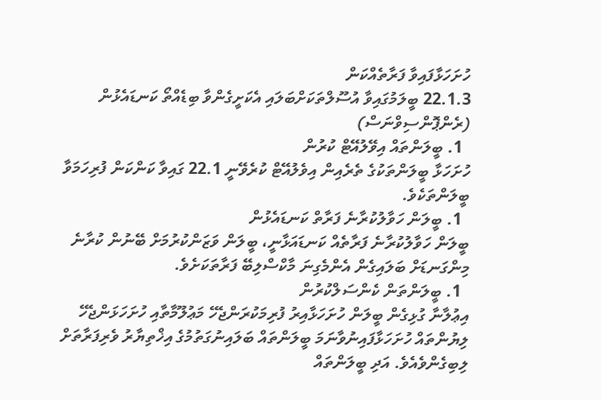ހުށަހަޅާފައިވާ ފަރާތެއްކަން
22.1.3 ބީލަމުގައިވާ އުސޫލްތަކަށްބަލައި އެކަށީގެންވާ ބިޑެއްތޯ ކަނޑައެޅުން (ރެންޕޮންސިވްނަސް)
  1. ބީލަންތައް އިވޭލުއޭޓް ކުރުން
ހުށަހަޅާ ބީލަންތަކުގެ ތެރެއިން އިވެލުއޭޓް ކުރެވޭނީ 22.1 ގައިވާ ކަންކަން ފުރިހަމަވާ ބީލަންތަކެވެ.
  1. ބީލަން ހަވާލުކުރާނެ ފަރާތް ކަނޑައެޅުން
ބީލަން ހަވާލުކުރާނެ ފަރާތެއް ކަނޑައަޅާނީ، ބީލަން ވަޒަންކުރުމަށް ބޭނުން ކުރާނެ މިންގަނޑަށް ބަލައިގެން އެންމެގިނަ މާކްސްލިބޭ ފަރާތަކަށެވެ.
  1. ބީލަންތަން ކެންސަލްކުރުން
އިޢުލާނާ ގުޅިގެން ބީލަން ހުށަހަޅާއިރު ފުރިމަކުރަންޖެހޭ މަޢުލޫމާތާއި ހުށަހަޅަންޖެހޭ ލިޔުންތައް ހުށަހަޅާފައިނުވާނަމަ ބީލަންތައް ބަލައިނުގަތުމުގެ އިޚްތިޔާރު ވެރިފަރާތަށް ލިބިގެންވެއެވެ. އަދި ބީލަންތައް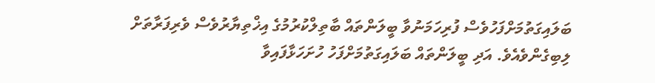ބަލައިގަތުމަށްފަހުވެސް ފުރިހަމަނުވާ ބީލަންތައް ބާތިލްކުރުމުގެ އިޚްތިޔާރުވެސް ވެރިފަރާތަށް ލިބިގެންވެއެވެ. އަދި ބީލަންތައް ބަލައިގަތުމަށްފަހު ހުށަހަޅާފައިވާ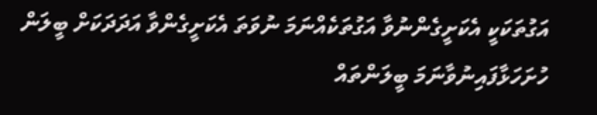އަގުތަކަކީ އެކަށީގެންނުވާ އަގުތަކެއްނަމަ ނުވަތަ އެކަށީގެންވާ އަދަދަކަށް ބީލަން ހުށަހަޅާފައިނުވާނަމަ ބީލަންތައް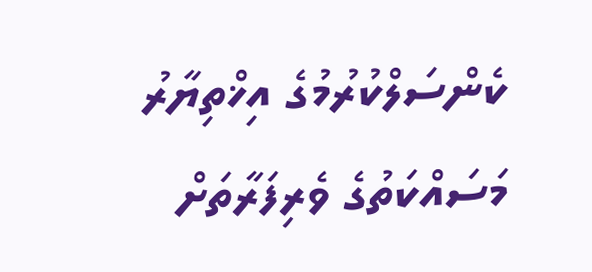ކެންސަލްކުރުމުގެ އިޚްތިޔާރު މަސައްކަތުގެ ވެރިފަރާތަށް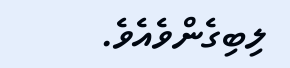ލިބިގެންވެއެވެ.